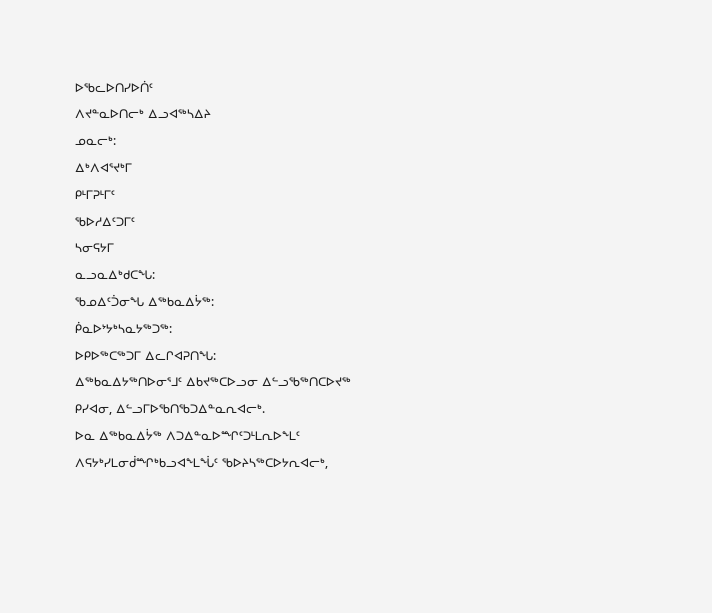ᐅᖃᓚᐅᑎᓯᐅᑏᑦ
ᐱᔪᓐᓇᐅᑎᓕᒃ ᐃᓗᐊᖅᓴᐃᔨ
ᓄᓇᓕᒃ:
ᐃᒃᐱᐊᕐᔪᒃᒥ
ᑭᒻᒥᕈᒻᒥᑦ
ᖃᐅᓱᐃᑦᑐᒥᑦ
ᓴᓂᕋᔭᒥ
ᓇᓗᓇᐃᒃᑯᑕᖓ:
ᖃᓄᐃᑦᑑᓂᖓ ᐃᖅᑲᓇᐃᔮᖅ:
ᑮᓇᐅᔾᔭᒃᓴᓇᔭᖅᑐᖅ:
ᐅᑭᐅᖅᑕᖅᑐᒥ ᐃᓚᒋᐊᕈᑎᖓ:
ᐃᖅᑲᓇᐃᔭᖅᑎᐅᓂᕐᒧᑦ ᐃᑲᔪᖅᑕᐅᓗᓂ ᐃᓪᓗᖃᖅᑎᑕᐅᔪᖅ ᑭᓯᐊᓂ, ᐃᓪᓗᒥᐅᖃᑎᖃᑐᐃᓐᓇᕆᐊᓕᒃ.
ᐅᓇ ᐃᖅᑲᓇᐃᔮᖅ ᐱᑐᐃᓐᓇᐅᙱᑦᑐᒻᒪᕆᐅᖕᒪᑦ ᐱᕋᔭᒃᓯᒪᓂᑰᙱᒃᑲᓗᐊᖕᒪᖔᑦ ᖃᐅᔨᓴᖅᑕᐅᔭᕆᐊᓕᒃ,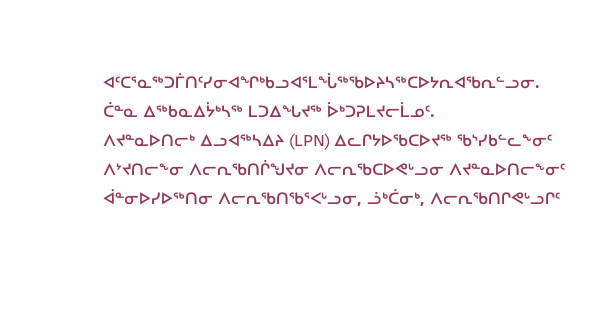ᐊᑦᑕᕐᓇᖅᑐᒦᑎᑦᓯᓂᐊᖏᒃᑲᓗᐊᕐᒪᖔᖅᖃᐅᔨᓴᖅᑕᐅᔭᕆᐊᖃᕆᓪᓗᓂ.
ᑖᓐᓇ ᐃᖅᑲᓇᐃᔮᒃᓴᖅ ᒪᑐᐃᖓᔪᖅ ᐆᒃᑐᕈᒪᔪᓕᒫᓄᑦ.
ᐱᔪᓐᓇᐅᑎᓕᒃ ᐃᓗᐊᖅᓴᐃᔨ (LPN) ᐃᓚᒋᔭᐅᖃᑕᐅᔪᖅ ᖃᔅᓯᑲᓪᓚᖕᓂᑦ ᐱᔾᔪᑎᓕᖕᓂ ᐱᓕᕆᖃᑎᒌᖑᔪᓂ ᐱᓕᕆᖃᑕᐅᕙᒡᓗᓂ ᐱᔪᓐᓇᐅᑎᓕᖕᓂᑦ ᐋᓐᓂᐅᓯᐅᖅᑎᓂ ᐱᓕᕆᖃᑎᖃᕐᐸᒡᓗᓂ, ᓘᒃᑖᓂᒃ, ᐱᓕᕆᖃᑎᒋᕙᒡᓗᒋᑦ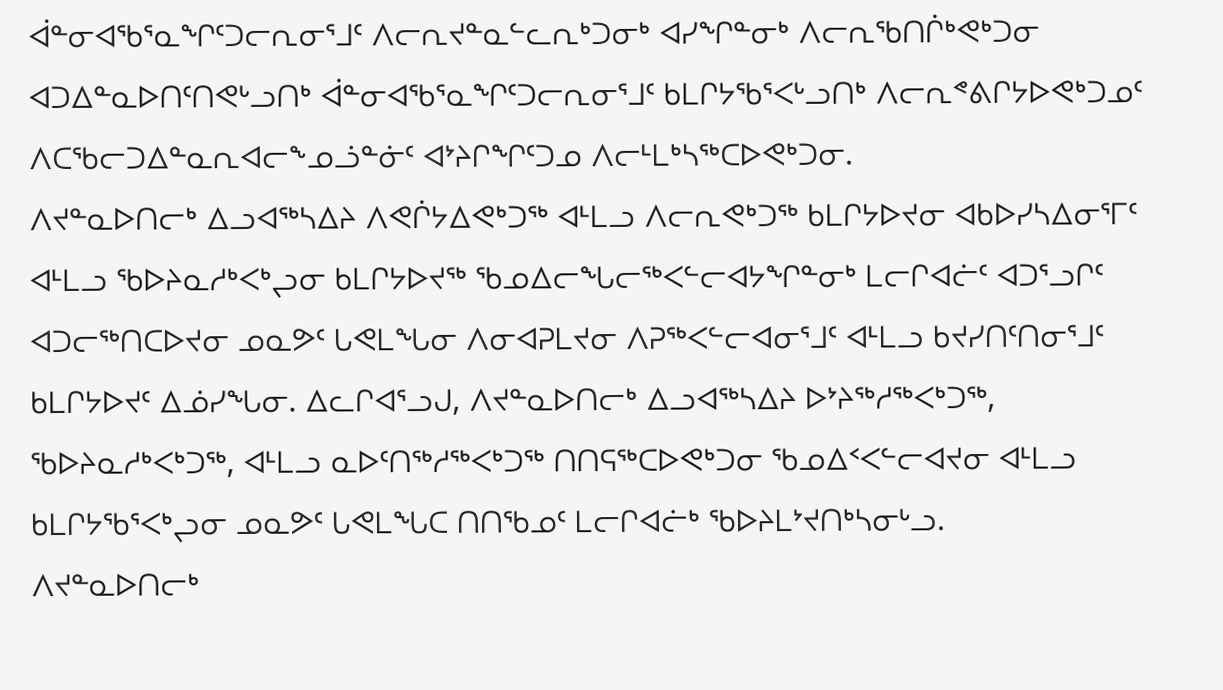ᐋᓐᓂᐊᖃᕐᓇᖏᑦᑐᓕᕆᓂᕐᒧᑦ ᐱᓕᕆᔪᓐᓇᓪᓚᕆᒃᑐᓂᒃ ᐊᓯᖏᓐᓂᒃ ᐱᓕᕆᖃᑎᒌᒃᕙᒃᑐᓂ ᐊᑐᐃᓐᓇᐅᑎᑦᑎᕙᒡᓗᑎᒃ ᐋᓐᓂᐊᖃᕐᓇᖏᑦᑐᓕᕆᓂᕐᒧᑦ ᑲᒪᒋᔭᖃᕐᐸᒡᓗᑎᒃ ᐱᓕᕆᕝᕕᒋᔭᐅᕙᒃᑐᓄᑦ ᐱᑕᖃᓕᑐᐃᓐᓇᕆᐊᓕᖕᓄᓘᓐᓃᑦ ᐊᔾᔨᒋᖏᑦᑐᓄ ᐱᓕᒻᒪᒃᓴᖅᑕᐅᕙᒃᑐᓂ.
ᐱᔪᓐᓇᐅᑎᓕᒃ ᐃᓗᐊᖅᓴᐃᔨ ᐱᕙᒌᔭᐃᕙᒃᑐᖅ ᐊᒻᒪᓗ ᐱᓕᕆᕙᒃᑐᖅ ᑲᒪᒋᔭᐅᔪᓂ ᐊᑲᐅᓯᓴᐃᓂᕐᒥᑦ ᐊᒻᒪᓗ ᖃᐅᔨᓇᓱᒃᐸᒃᖢᓂ ᑲᒪᒋᔭᐅᔪᖅ ᖃᓄᐃᓕᖓᓕᖅᐸᓪᓕᐊᔭᖏᓐᓂᒃ ᒪᓕᒋᐊᓖᑦ ᐊᑐᕐᓗᒋᑦ ᐊᑐᓕᖅᑎᑕᐅᔪᓂ ᓄᓇᕗᑦ ᒐᕙᒪᖓᓂ ᐱᓂᐊᕈᒪᔪᓂ ᐱᕈᖅᐸᓪᓕᐊᓂᕐᒧᑦ ᐊᒻᒪᓗ ᑲᔪᓯᑎᑦᑎᓂᕐᒧᑦ ᑲᒪᒋᔭᐅᔪᑦ ᐃᓅᓯᖓᓂ. ᐃᓚᒋᐊᕐᓗᒍ, ᐱᔪᓐᓇᐅᑎᓕᒃ ᐃᓗᐊᖅᓴᐃᔨ ᐅᔾᔨᖅᓱᖅᐸᒃᑐᖅ, ᖃᐅᔨᓇᓱᒃᐸᒃᑐᖅ, ᐊᒻᒪᓗ ᓇᐅᑦᑎᖅᓱᖅᐸᒃᑐᖅ ᑎᑎᕋᖅᑕᐅᕙᒃᑐᓂ ᖃᓄᐃᑉᐸᓪᓕᐊᔪᓂ ᐊᒻᒪᓗ ᑲᒪᒋᔭᖃᕐᐸᒃᖢᓂ ᓄᓇᕗᑦ ᒐᕙᒪᖓᑕ ᑎᑎᖃᓄᑦ ᒪᓕᒋᐊᓖᒃ ᖃᐅᔨᒪᔾᔪᑎᒃᓴᓂᒡᓗ.
ᐱᔪᓐᓇᐅᑎᓕᒃ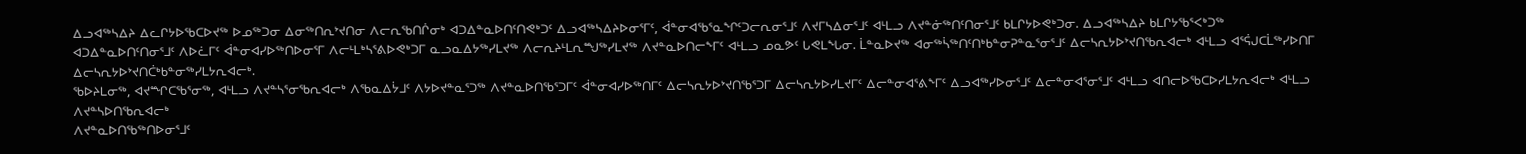ᐃᓗᐊᖅᓴᐃᔨ ᐃᓚᒋᔭᐅᖃᑕᐅᔪᖅ ᐅᓄᖅᑐᓂ ᐃᓂᖅᑎᕆᔾᔪᑎᓂ ᐱᓕᕆᖃᑎᒌᓂᒃ ᐊᑐᐃᓐᓇᐅᑎᑦᑎᕙᒃᑐᑦ ᐃᓗᐊᖅᓴᐃᔨᐅᓂᕐᒥᑦ, ᐋᓐᓂᐊᖃᕐᓇᖏᑦᑐᓕᕆᓂᕐᒧᑦ ᐱᔪᒥᓴᐃᓂᕐᒧᑦ ᐊᒻᒪᓗ ᐱᔪᓐᓃᖅᑎᑦᑎᓂᕐᒧᑦ ᑲᒪᒋᔭᐅᕙᒃᑐᓂ. ᐃᓗᐊᖅᓴᐃᔨ ᑲᒪᒋᔭᖃᕐᐸᒃᑐᖅ ᐊᑐᐃᓐᓇᐅᑎᑦᑎᓂᕐᒧᑦ ᐱᐅᓛᒥᑦ ᐋᓐᓂᐊᓯᐅᖅᑎᐅᓂᕐᒥ ᐱᓕᒻᒪᒃᓴᕐᕕᐅᕙᒃᑐᒥ ᓇᓗᓇᐃᔭᖅᓯᒪᔪᖅ ᐱᓕᕆᔨᒻᒪᕆᙳᖅᓯᒪᔪᖅ ᐱᔪᓐᓇᐅᑎᓕᖕᒥᑦ ᐊᒻᒪᓗ ᓄᓇᕗᑦ ᒐᕙᒪᖓᓂ. ᒫᓐᓇᐅᔪᖅ ᐊᓂᖅᓵᖅᑎᑦᑎᒃᑲᓐᓂᕈᓐᓇᕐᓂᕐᒧᑦ ᐃᓕᓴᕆᔭᐅᔾᔪᑎᖃᕆᐊᓕᒃ ᐊᒻᒪᓗ ᐊᕐᕌᒍᑕᒫᖅᓯᐅᑎᒥ ᐃᓕᓴᕆᔭᐅᔾᔪᑎᑖᒃᑲᓐᓂᖅᓯᒪᔭᕆᐊᓕᒃ.
ᖃᐅᔨᒪᓂᖅ, ᐊᔪᙱᑕᖃᕐᓂᖅ, ᐊᒻᒪᓗ ᐱᔪᓐᓴᕐᓂᖃᕆᐊᓕᒃ ᐱᖃᓇᐃᔮᒧᑦ ᐱᔭᐅᔪᓐᓇᕐᑐᖅ ᐱᔪᓐᓇᐅᑎᖃᕐᑐᒥᑦ ᐋᓐᓂᐊᓯᐅᖅᑎᒥᑦ ᐃᓕᓴᕆᔭᐅᔾᔪᑎᖃᕐᑐᒥ ᐃᓕᓴᕆᔭᐅᓯᒪᔪᒥᑦ ᐃᓕᓐᓂᐊᕐᕕᖕᒥᑦ ᐃᓗᐊᖅᓯᐅᓂᕐᒧᑦ ᐃᓕᓐᓂᐊᕐᓂᕐᒧᑦ ᐊᒻᒪᓗ ᐊᑎᓕᐅᖃᑕᐅᓯᒪᔭᕆᐊᓕᒃ ᐊᒻᒪᓗ ᐱᔪᓐᓴᐅᑎᖃᕆᐊᓕᒃ
ᐱᔪᓐᓇᐅᑎᖃᖅᑎᐅᓂᕐᒧᑦ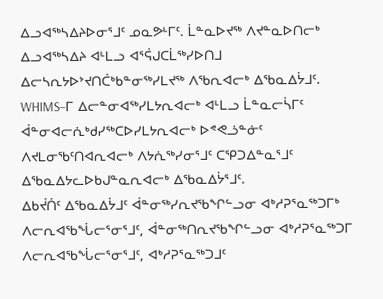ᐃᓗᐊᖅᓴᐃᔨᐅᓂᕐᒧᑦ ᓄᓇᕗᒻᒥᑦ. ᒫᓐᓇᐅᔪᖅ ᐱᔪᓐᓇᐅᑎᓕᒃ ᐃᓗᐊᖅᓴᐃᔨ ᐊᒻᒪᓗ ᐊᕐᕌᒍᑕᒫᖅᓯᐅᑎᒧ ᐃᓕᓴᕆᔭᐅᔾᔪᑎᑖᒃᑲᓐᓂᖅᓯᒪᔪᖅ ᐱᖃᕆᐊᓕᒃ ᐃᖃᓇᐃᔮᒧᑦ. WHIMS−ᒥ ᐃᓕᓐᓂᐊᖅᓯᒪᔭᕆᐊᓕᒃ ᐊᒻᒪᓗ ᒫᓐᓇᓕᓵᒥᑦ ᐋᓐᓂᐊᓕᕇᒃᑯᓯᖅᑕᐅᓯᒪᔭᕆᐊᓕᒃ ᐅᕝᕙᓘᓐᓃᑦ ᐱᔪᒪᓂᖃᑦᑎᐊᕆᐊᓕᒃ ᐱᔭᕇᖅᓯᓂᕐᒧᑦ ᑕᕿᑐᐃᓐᓇᕐᒧᑦ ᐃᖃᓇᐃᔭᓚᐅᑲᒍᓐᓇᕆᐊᓕᒃ ᐃᖃᓇᐃᔮᕐᒧᑦ.
ᐃᑲᔫᑏᑦ ᐃᖃᓇᐃᔮᒧᑦ ᐋᓐᓂᖅᓯᕆᔪᖃᖏᓪᓗᓂ ᐊᒃᓱᕈᕐᓇᖅᑐᒥᒃ ᐱᓕᕆᐊᖃᖔᓕᕐᓂᕐᒧᑦ, ᐋᓐᓂᖅᑎᕆᔪᖃᖏᓪᓗᓂ ᐊᒃᓱᕈᕐᓇᖅᑐᒥ ᐱᓕᕆᐊᖃᖔᓕᕐᓂᕐᒧᑦ, ᐊᒃᓱᕈᕐᓇᖅᑐᒧᑦ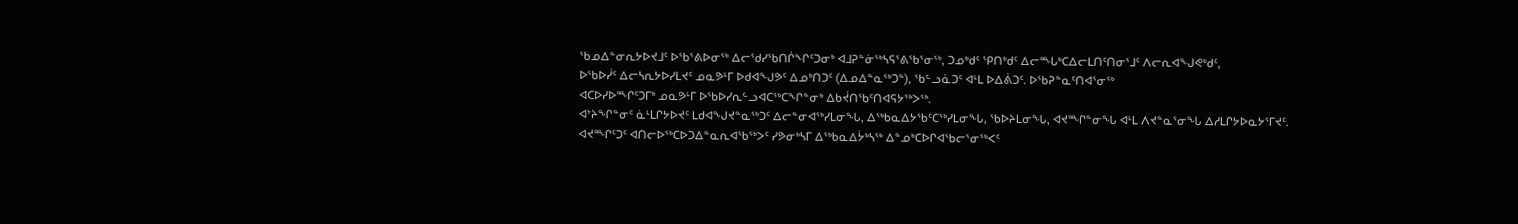ᖃᓄᐃᓐᓂᕆᔭᐅᔪᒧᑦ ᐅᖃᕐᕕᐅᓂᖅ ᐃᓕᖁᓯᖃᑎᒌᖏᑦᑐᓂᒃ ᐊᒧᕈᓐᓃᖅᓴᕋᕐᕕᖃᕐᓂᖅ, ᑐᓄᒃᑯᑦ ᕿᑎᒃᑯᑦ ᐃᓕᙵᒃᑕᐃᓕᒪᑎᑦᑎᓂᕐᒧᑦ ᐱᓕᕆᐊᖑᕙᒃᑯᑦ,
ᐅᖃᐅᓰᑦ ᐃᓕᓴᕆᔭᐅᓯᒪᔪᑦ ᓄᓇᕗᒻᒥ ᐅᑯᐊᖑᕗᑦ ᐃᓄᒃᑎᑐᑦ (ᐃᓄᐃᓐᓇᖅᑐᓐ), ᖃᓪᓗᓈᑐᑦ ᐊᒻᒪ ᐅᐃᕖᑐᑦ. ᐅᖃᕈᓐᓇᑦᑎᐊᕐᓂᖅ
ᐊᑕᐅᓯᐅᙱᑦᑐᒥᒃ ᓄᓇᕗᒻᒥ ᐅᖃᐅᓯᕆᓪᓗᐊᑕᖅᑕᖏᓐᓂᒃ ᐃᑲᔫᑎᖃᑦᑎᐊᕋᔭᖅᐳᖅ.
ᐊᔾᔨᖏᓐᓂᑦ ᓈᒻᒪᒋᔭᐅᔪᑦ ᒪᑯᐊᖑᔪᓐᓇᖅᑐᑦ ᐃᓕᓐᓂᐊᖅᓯᒪᓂᖓ, ᐃᖅᑲᓇᐃᔭᖃᑦᑕᖅᓯᒪᓂᖓ, ᖃᐅᔨᒪᓂᖓ, ᐊᔪᙱᓐᓂᖓ ᐊᒻᒪ ᐱᔪᓐᓇᕐᓂᖓ ᐃᓱᒪᒋᔭᐅᓇᔭᕐᒥᔪᑦ.
ᐊᔪᙱᑦᑐᑦ ᐊᑎᓕᐅᖅᑕᐅᑐᐃᓐᓇᕆᐊᖃᖅᐳᑦ ᓯᕗᓂᒃᓴᒥ ᐃᖅᑲᓇᐃᔮᒃᓴᖅ ᐃᓐᓄᒃᑕᐅᒋᐊᖃᓕᕐᓂᖅᐸᑦ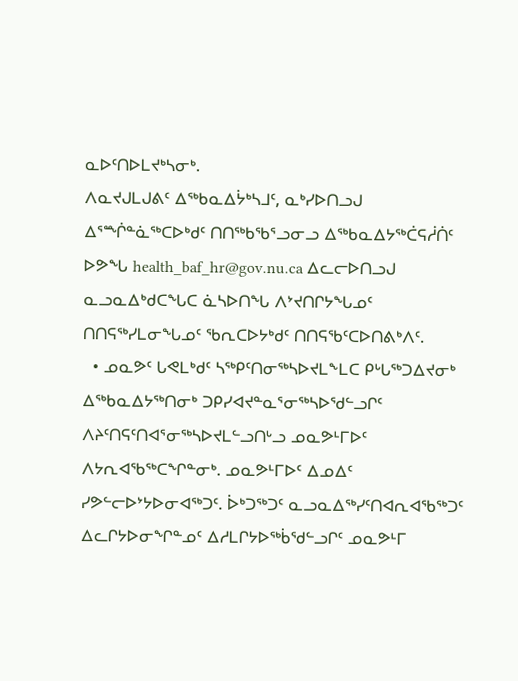ᓇᐅᑦᑎᐅᒪᔪᒃᓴᓂᒃ.
ᐱᓇᔪᒍᒪᒍᕕᑦ ᐃᖅᑲᓇᐃᔮᒃᓴᒧᑦ, ᓇᒃᓯᐅᑎᓗᒍ ᐃᕐᙲᓐᓈᖅᑕᐅᒃᑯᑦ ᑎᑎᖅᑲᖃᕐᓗᓂᓗ ᐃᖅᑲᓇᐃᔭᖅᑖᕋᓲᑏᑦ ᐅᕗᖓ health_baf_hr@gov.nu.ca ᐃᓚᓕᐅᑎᓗᒍ ᓇᓗᓇᐃᒃᑯᑕᖓᑕ ᓈᓴᐅᑎᖓ ᐱᔾᔪᑎᒋᔭᖓᓄᑦ ᑎᑎᕋᖅᓯᒪᓂᖓᓄᑦ ᖃᕆᑕᐅᔭᒃᑯᑦ ᑎᑎᕋᖃᑦᑕᐅᑎᕕᒃᐱᑦ.
  • ᓄᓇᕗᑦ ᒐᕙᒪᒃᑯᑦ ᓴᖅᑭᑦᑎᓂᖅᓴᐅᔪᒪᖕᒪᑕ ᑭᒡᒐᖅᑐᐃᔪᓂᒃ ᐃᖅᑲᓇᐃᔭᖅᑎᓂᒃ ᑐᑭᓯᐊᔪᓐᓇᕐᓂᖅᓴᐅᖁᓪᓗᒋᑦ ᐱᔨᑦᑎᕋᑦᑎᐊᕐᓂᖅᓴᐅᔪᒪᓪᓗᑎᒡᓗ ᓄᓇᕗᒻᒥᐅᑦ ᐱᔭᕆᐊᖃᖅᑕᖏᓐᓂᒃ. ᓄᓇᕗᒻᒥᐅᑦ ᐃᓄᐃᑦ ᓯᕗᓪᓕᐅᔾᔭᐅᓂᐊᖅᑐᑦ. ᐆᒃᑐᖅᑐᑦ ᓇᓗᓇᐃᖅᓯᑦᑎᐊᕆᐊᖃᖅᑐᑦ ᐃᓚᒋᔭᐅᓂᖏᓐᓄᑦ ᐃᓱᒪᒋᔭᐅᖅᑳᖁᓪᓗᒋᑦ ᓄᓇᕗᒻᒥ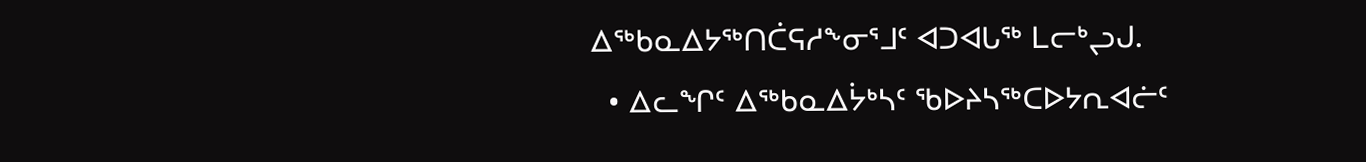ᐃᖅᑲᓇᐃᔭᖅᑎᑖᕋᓱᖕᓂᕐᒧᑦ ᐊᑐᐊᒐᖅ ᒪᓕᒃᖢᒍ.
  • ᐃᓚᖏᑦ ᐃᖅᑲᓇᐃᔮᒃᓴᑦ ᖃᐅᔨᓴᖅᑕᐅᔭᕆᐊᓖᑦ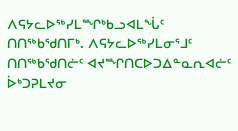ᐱᕋᔭᓚᐅᖅᓯᒪᙱᒃᑲᓗᐊᒪᖔᑦ ᑎᑎᖅᑲᖁᑎᒥᒃ. ᐱᕋᔭᓚᐅᖅᓯᒪᓂᕐᒧᑦ ᑎᑎᖅᑲᖁᑎᓖᑦ ᐊᔪᙱᑎᑕᐅᑐᐃᓐᓇᕆᐊᓖᑦ ᐆᒃᑐᕈᒪᔪᓂ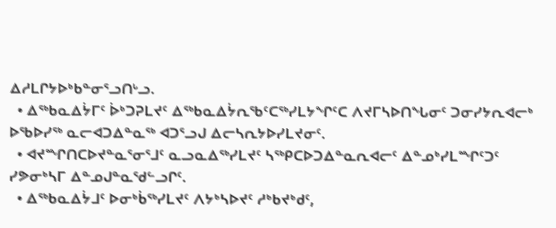ᐃᓱᒪᒋᔭᐅᒃᑲᓐᓂᕐᓗᑎᒡᓗ.
  • ᐃᖅᑲᓇᐃᔮᒥᑦ ᐆᒃᑐᕈᒪᔪᑦ ᐃᖅᑲᓇᐃᔮᕆᖃᑦᑕᖅᓯᒪᔭᖏᑦᑕ ᐱᔪᒥᓴᐅᑎᖓᓂᑦ ᑐᓂᓯᔭᕆᐊᓕᒃ ᐅᖃᐅᓯᖅ ᓇᓕᐊᑐᐃᓐᓇᖅ ᐊᑐᕐᓗᒍ ᐃᓕᓴᕆᔭᐅᓯᒪᔪᓂᑦ.
  • ᐊᔪᙱᑎᑕᐅᔪᓐᓇᕐᓂᕐᒧᑦ ᓇᓗᓇᐃᖅᓯᒪᔪᑦ ᓴᖅᑭᑕᐅᑐᐃᓐᓇᕆᐊᓕᑦ ᐃᓐᓄᒃᓯᒪᙱᑦᑐᑦ ᓯᕗᓂᒃᓴᒥ ᐃᓐᓄᒍᓐᓇᖁᓪᓗᒋᑦ.
  • ᐃᖅᑲᓇᐃᔮᒧᑦ ᐅᓂᒃᑳᖅᓯᒪᔪᑦ ᐱᔭᒃᓴᐅᔪᑦ ᓱᒃᑲᔪᒃᑯᑦ,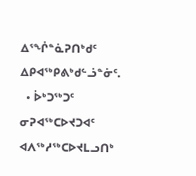ᐃᕐᖐᓐᓈᕈᑎᒃᑯᑦ ᐃᑭᐊᖅᑭᕕᒃᑯᓪᓘᓐᓃᑦ.
  • ᐆᒃᑐᖅᑐᑦ ᓂᕈᐊᖅᑕᐅᔪᑐᐊᑦ ᐊᐱᖅᓱᖅᑕᐅᔪᒪᓗᑎᒃ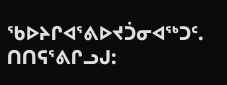ᖃᐅᔨᒋᐊᕐᕕᐅᔪᑑᓂᐊᖅᑐᑦ.
ᑎᑎᕋᕐᕕᒋᓗᒍ: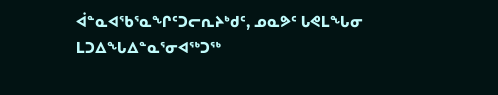ᐋᓐᓇᐊᖃᕐᓇᖏᑦᑐᓕᕆᔨᒃᑯᑦ, ᓄᓇᕗᑦ ᒐᕙᒪᖓᓂ
ᒪᑐᐃᖓᐃᓐᓇᕐᓂᐊᖅᑐᖅ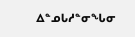ᐃᓐᓄᒐᓱᓐᓂᖓᓂ